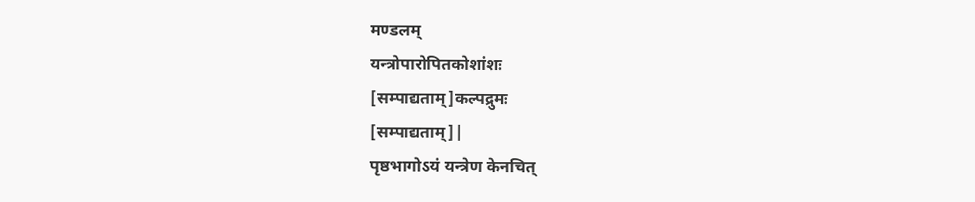मण्डलम्
यन्त्रोपारोपितकोशांशः
[सम्पाद्यताम्]कल्पद्रुमः
[सम्पाद्यताम्]|
पृष्ठभागोऽयं यन्त्रेण केनचित्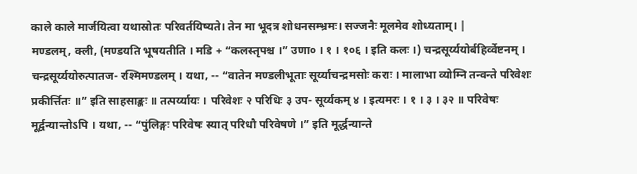काले काले मार्जयित्वा यथास्रोतः परिवर्तयिष्यते। तेन मा भूदत्र शोधनसम्भ्रमः। सज्जनैः मूलमेव शोध्यताम्। |
मण्डलम्, क्ली, (मण्डयति भूषयतीति । मडि + “कलस्तृपश्च ।” उणा० । १ । १०६ । इति कलः ।) चन्द्रसूर्य्ययोर्बहिर्व्वेष्टनम् । चन्द्रसूर्य्ययोरुत्पातज- रश्मिमण्डलम् । यथा, -- “वातेन मण्डलीभूताः सूर्य्याचन्द्रमसोः कराः । मालाभा व्योम्नि तन्वन्ते परिवेशः प्रकीर्त्तितः ॥” इति साहसाङ्कः ॥ तत्पर्य्यायः । परिवेशः २ परिधिः ३ उप- सूर्य्यकम् ४ । इत्यमरः । १ । ३ । ३२ ॥ परिवेषः मूर्द्वन्यान्तोऽपि । यथा, -- “पुंलिङ्गः परिवेषः स्यात् परिधौ परिवेषणे ।” इति मूर्द्धन्यान्ते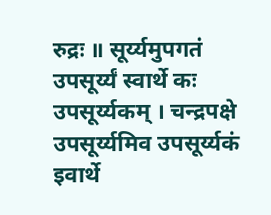रुद्रः ॥ सूर्य्यमुपगतं उपसूर्य्यं स्वार्थे कः उपसूर्य्यकम् । चन्द्रपक्षे उपसूर्य्यमिव उपसूर्य्यकं इवार्थे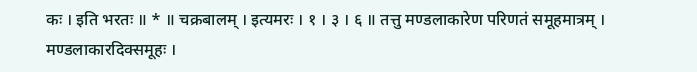कः । इति भरतः ॥ * ॥ चक्रबालम् । इत्यमरः । १ । ३ । ६ ॥ तत्तु मण्डलाकारेण परिणतं समूहमात्रम् । मण्डलाकारदिक्समूहः ।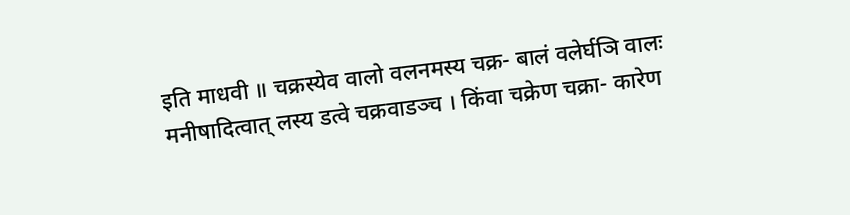इति माधवी ॥ चक्रस्येव वालो वलनमस्य चक्र- बालं वलेर्घञि वालः मनीषादित्वात् लस्य डत्वे चक्रवाडञ्च । किंवा चक्रेण चक्रा- कारेण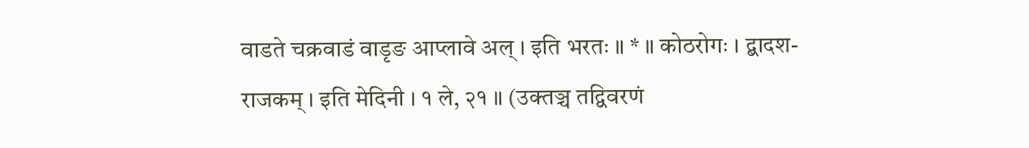वाडते चक्रवाडं वाडृङ आप्लावे अल् । इति भरतः ॥ * ॥ कोठरोगः । द्बादश- राजकम् । इति मेदिनी । १ ले, २१ ॥ (उक्तञ्च तद्विवरणं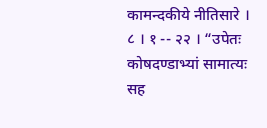कामन्दकीये नीतिसारे । ८ । १ -- २२ । “उपेतः कोषदण्डाभ्यां सामात्यः सह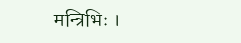मन्त्रिभिः ।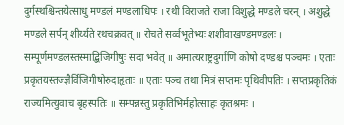दुर्गस्थश्चिन्तयेत्साधु मण्डलं मण्डलाधिपः । रथी विराजते राजा विशुद्धे मण्डले चरन् । अशुद्धे मण्डले सर्पन् शीर्य्यते रथचक्रवत् ॥ रोचते सर्व्वभूतेभ्यः शशीवाखण्डमण्डलः । सम्पूर्णमण्डलस्तस्माद्बिजिगीषुः सदा भवेत् ॥ अमात्यराष्ट्रदुर्गाणि कोषो दण्डश्च पञ्चमः । एताः प्रकृतयस्तज्ज्ञैर्विजिगीषोरुदाहृताः ॥ एताः पञ्च तथा मित्रं सप्तमः पृथिवीपतिः । सप्तप्रकृतिकं राज्यमित्युवाच बृहस्पतिः ॥ सम्पन्नस्तु प्रकृतिभिर्महोत्साहः कृतश्रमः ।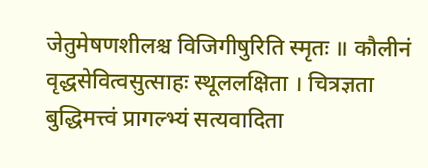जेतुमेषणशीलश्च विजिगीषुरिति स्मृतः ॥ कौलीनं वृद्धसेवित्वसुत्साहः स्थूललक्षिता । चित्रज्ञता बुद्धिमत्त्वं प्रागल्भ्यं सत्यवादिता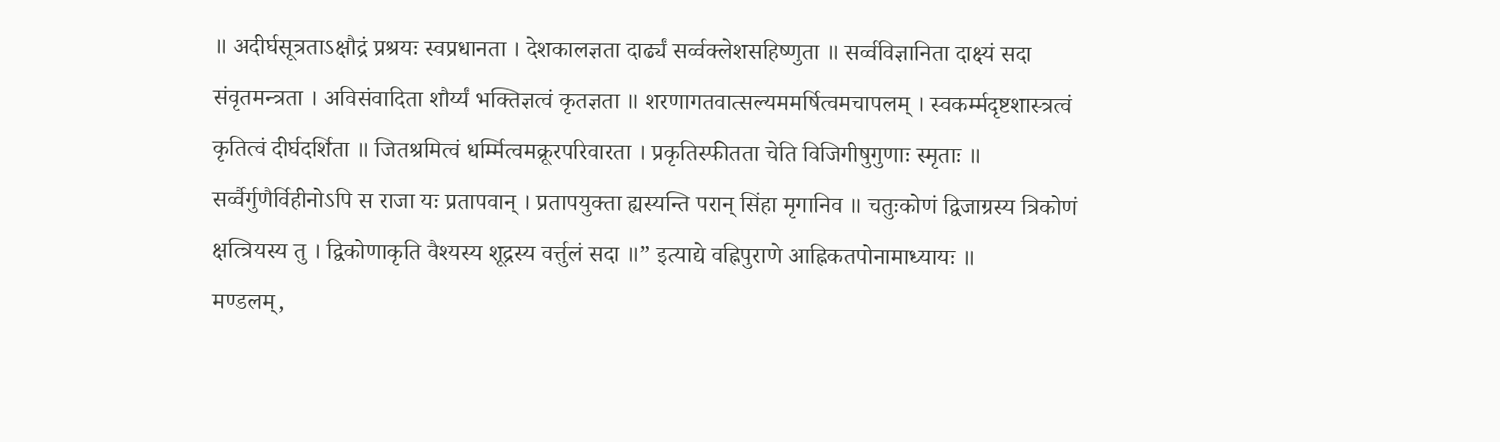॥ अदीर्घसूत्रताऽक्षौद्रं प्रश्रयः स्वप्रधानता । देशकालज्ञता दार्ढ्यं सर्व्वक्लेशसहिष्णुता ॥ सर्व्वविज्ञानिता दाक्ष्यं सदा संवृतमन्त्रता । अविसंवादिता शौर्य्यं भक्तिज्ञत्वं कृतज्ञता ॥ शरणागतवात्सल्यममर्षित्वमचापलम् । स्वकर्म्मदृष्टशास्त्रत्वं कृतित्वं दीर्घदर्शिता ॥ जितश्रमित्वं धर्म्मित्वमक्रूरपरिवारता । प्रकृतिस्फीतता चेति विजिगीषुगुणाः स्मृताः ॥ सर्व्वैर्गुणैर्विहीनोऽपि स राजा यः प्रतापवान् । प्रतापयुक्ता ह्यस्यन्ति परान् सिंहा मृगानिव ॥ चतुःकोणं द्विजाग्रस्य त्रिकोणं क्षत्त्रियस्य तु । द्विकोणाकृति वैश्यस्य शूद्रस्य वर्त्तुलं सदा ॥” इत्याद्ये वह्निपुराणे आह्निकतपोनामाध्यायः ॥
मण्डलम्,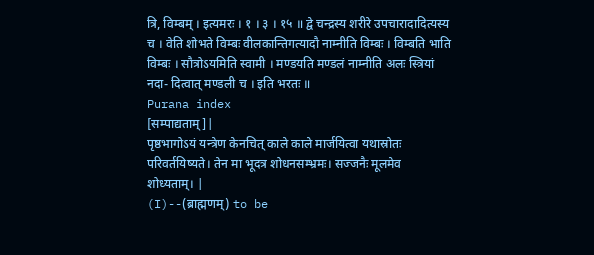त्रि, विम्बम् । इत्यमरः । १ । ३ । १५ ॥ द्वे चन्द्रस्य शरीरे उपचारादादित्यस्य च । वेति शोभते विम्बः वीलकान्तिगत्यादौ नाम्नीति विम्बः । विम्बति भाति विम्बः । सौत्रोऽयमिति स्वामी । मण्डयति मण्डलं नाम्नीति अलः स्त्रियां नदा- दित्वात् मण्डली च । इति भरतः ॥
Purana index
[सम्पाद्यताम्]|
पृष्ठभागोऽयं यन्त्रेण केनचित् काले काले मार्जयित्वा यथास्रोतः परिवर्तयिष्यते। तेन मा भूदत्र शोधनसम्भ्रमः। सज्जनैः मूलमेव शोध्यताम्। |
(I)--(ब्राह्मणम्) to be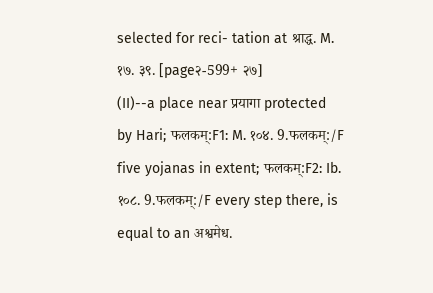selected for reci- tation at श्राद्ध. M. १७. ३९. [page२-599+ २७]
(II)--a place near प्रयागा protected by Hari; फलकम्:F1: M. १०४. 9.फलकम्:/F five yojanas in extent; फलकम्:F2: Ib. १०८. 9.फलकम्:/F every step there, is equal to an अश्वमेध.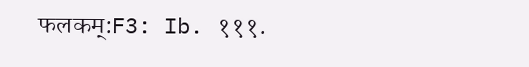फलकम्:F3: Ib. १११.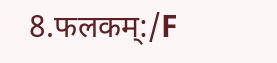8.फलकम्:/F